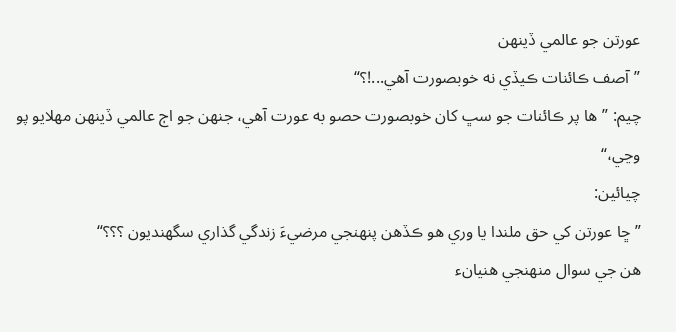عورتن جو عالمي ڏينهن
”آصف ڪائنات ڪيڏي نه خوبصورت آھي...!؟“
چيم: ”ھا پر ڪائنات جو سڀ کان خوبصورت حصو به عورت آھي، جنھن جو اڄ عالمي ڏينھن مھلايو پو وڃي،“
چيائين:
”ڇا عورتن کي حق ملندا يا وري ھو ڪڏھن پنھنجي مرضيءَ زندگي گذاري سگھنديون ؟؟؟“
ھن جي سوال منھنجي ھنيانء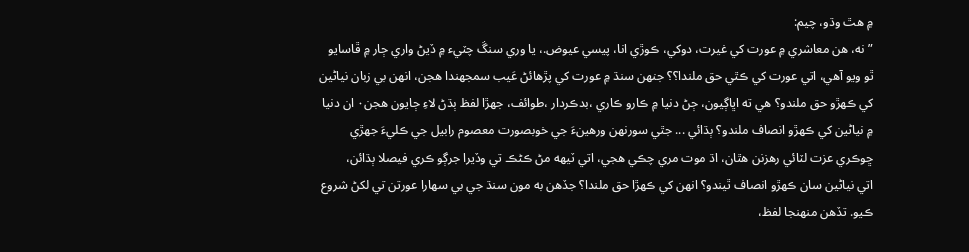۾ ھٿ وڌو، چيم:
”نه، ھن معاشري ۾ عورت کي غيرت، دوکي، ڪوڙي انا، پيسي عيوض.، يا وري سنڱ چٽيء ۾ ڏيڻ واري ڄار ۾ ڦاسايو ٿو ويو آهي، اتي عورت کي ڪٿي حق ملندا؟؟ جنھن سنڌ ۾ عورت کي پڙھائڻ عَيب سمجھندا ھجن، انھن بي زبان نياڻين کي ڪھڙو حق ملندو؟ ھي ته اڀاڳيون، ڄڻ دنيا ۾ ڪارو ڪاري ،بدڪردار ،طوائف، جھڙا لفظ ٻڌڻ لاءِ ڄايون ھجن٠ ان دنيا ۾ نياڻين کي ڪھڙو انصاف ملندو؟ ٻڌائي ... جٿي سورنھن ورھينءَ جي خوبصورت معصوم رابيل جي ڪليءَ جھڙي ڇوڪري عزت لٽائي رھزنن ھٿان، اڌ موت مري چڪي ھجي، اتي ٽيھه مڻ ڪڻڪ تي وڏيرا جرڳو ڪري فيصلا ٻڌائن،
اتي نياڻين سان ڪھڙو انصاف ٿيندو؟ انھن کي ڪھڙا حق ملندا؟ جڏھن به مون سنڌ جي بي سھارا عورتن تي لکڻ شروع ڪيو. تڏھن منھنجا لفظ،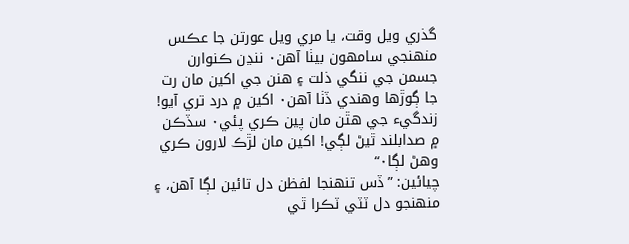گذري ويل وقت، يا مري ويل عورتن جا عڪس منھنجي سامھون بيٺا آھن٠ ننڍن ڪنوارن جسمن جي ننگي ذلت ۽ ھنن جي اکين مان رت جا ڳوڙھا وھندي ڏٺا آھن٠ اکين ۾ درد تري آيو! زندگيء جي ھٿن مان پين ڪري پئي٠ سڏڪن ۾ صدابلند ٿيڻ لڳي! اکين مان لڙڪ لارون ڪري وھڻ لڳا٠“
چيائين: ”ڏس تنھنجا لفظن دل تائين لڳا آھن، ۽ منھنجو دل ٽٽي ٽڪرا ٿي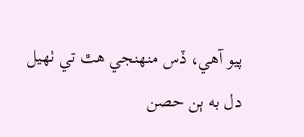پيو آھي، ڏس منھنجي ھٿ تي ٺھيل دل به ٻن حصن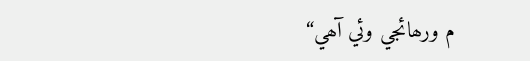م ورھائجي وئي آھي“